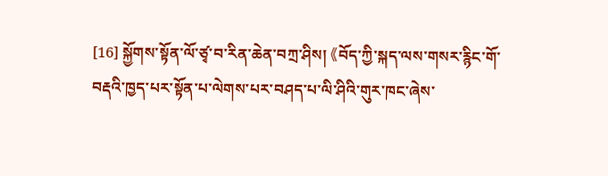[16] སྐྱོགས་སྟོན་ལོ་ཙྭ་བ་རིན་ཆེན་བཀྲ་ཤིས། 《བོད་ཀྱི་སྐད་ལས་གསར་རྙིང་གོ་བརྡའི་ཁྱད་པར་སྟོན་པ་ལེགས་པར་བཤད་པ་ལི་ཤིའི་གུར་ཁང་ཞེས་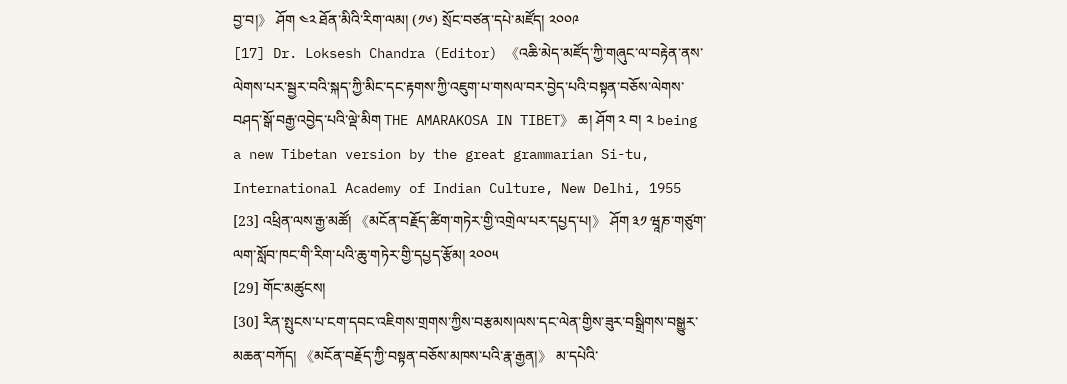བྱ་བ།》 ཤོག ༤༢ ཐོན་མིའི་རིག་ལམ། (༡༦) སྲོང་བཙན་དཔེ་མཛོད། ༢༠༠༩
[17] Dr. Loksesh Chandra (Editor) 《འཆི་མེད་མཛོད་ཀྱི་གཞུང་ལ་བརྟེན་ནས་ལེགས་པར་སྦྱར་བའི་སྐད་ཀྱི་མིང་དང་རྟགས་ཀྱི་འཇུག་པ་གསལ་བར་བྱེད་པའི་བསྟན་བཅོས་ལེགས་བཤད་སྒོ་བརྒྱ་འབྱེད་པའི་ལྡེ་མིག THE AMARAKOSA IN TIBET》 ཆ། ཤོག ༢ བ། ༢ being a new Tibetan version by the great grammarian Si-tu, International Academy of Indian Culture, New Delhi, 1955
[23] འཕྲིན་ལས་རྒྱ་མཚོ། 《མངོན་བརྗོད་ཚིག་གཏེར་གྱི་འགྲེལ་པར་དཔྱད་པ།》 ཤོག ༣༡ ཝཱཎ་གཙུག་ལག་སློབ་ཁང་གི་རིག་པའི་ཆུ་གཏེར་གྱི་དཔྱད་རྩོམ། ༢༠༠༥
[29] གོང་མཚུངས།
[30] རིན་སྤུངས་པ་ངག་དབང་འཇིགས་གྲགས་ཀྱིས་བརྩམས།ལས་དང་ལེན་གྱིས་ཟུར་བསྒྲིགས་བསྒྱུར་མཆན་བཀོད། 《མངོན་བརྗོད་ཀྱི་བསྟན་བཅོས་མཁས་པའི་རྣ་རྒྱན།》 མ་དཔེའི་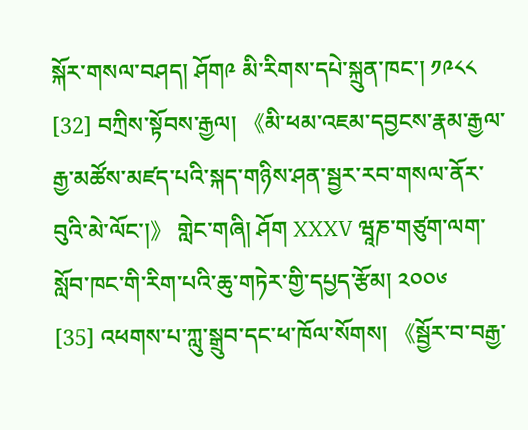སྐོར་གསལ་བཤད། ཤོག༩ མི་རིགས་དཔེ་སྐྲུན་ཁང་། ༡༩༨༨
[32] བཀྲིས་སྟོབས་རྒྱལ། 《མི་ཕམ་འཇམ་དབྱངས་རྣམ་རྒྱལ་རྒྱ་མཚོས་མཛད་པའི་སྐད་གཉིས་ཤན་སྦྱར་རབ་གསལ་ནོར་བུའི་མེ་ལོང་།》 གླེང་གཞི། ཤོག XXXV ཝཱཎ་གཙུག་ལག་སློབ་ཁང་གི་རིག་པའི་ཆུ་གཏེར་གྱི་དཔྱད་རྩོམ། ༢༠༠༦
[35] འཕགས་པ་ཀླུ་སྒྲུབ་དང་ཕ་ཁོལ་སོགས། 《སྦྱོར་བ་བརྒྱ་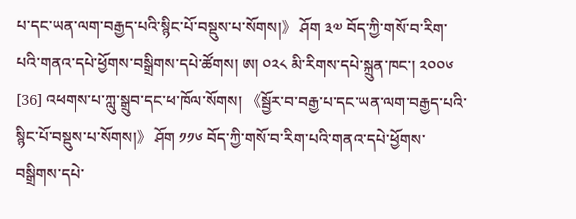པ་དང་ཡན་ལག་བརྒྱད་པའི་སྙིང་པོ་བསྡུས་པ་སོགས།》 ཤོག ༣༧ བོད་ཀྱི་གསོ་བ་རིག་པའི་གནའ་དཔེ་ཕྱོགས་བསྒྲིགས་དཔེ་ཚོགས། ཨ། ༠༢༨ མི་རིགས་དཔེ་སྐྲུན་ཁང་། ༢༠༠༦
[36] འཕགས་པ་ཀླུ་སྒྲུབ་དང་ཕ་ཁོལ་སོགས། 《སྦྱོར་བ་བརྒྱ་པ་དང་ཡན་ལག་བརྒྱད་པའི་སྙིང་པོ་བསྡུས་པ་སོགས།》 ཤོག ༡༡༦ བོད་ཀྱི་གསོ་བ་རིག་པའི་གནའ་དཔེ་ཕྱོགས་བསྒྲིགས་དཔེ་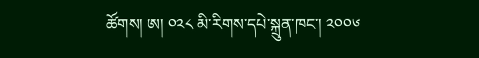ཚོགས། ཨ། ༠༢༨ མི་རིགས་དཔེ་སྐྲུན་ཁང་། ༢༠༠༦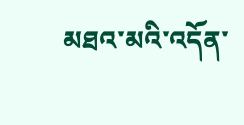མཐའ་མའི་འདོན་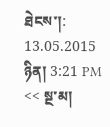ཐེངས་།: 13.05.2015 ཉིན། 3:21 PM
<< སྔ་མ།